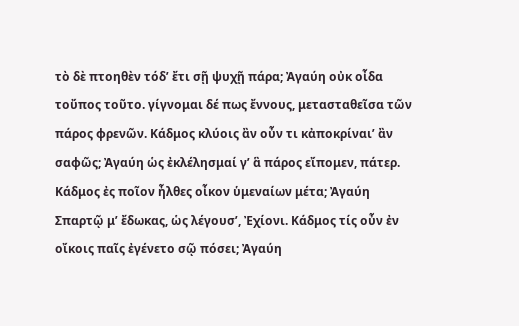τὸ δὲ πτοηθὲν τόδʼ ἔτι σῇ ψυχῇ πάρα; Ἀγαύη οὐκ οἶδα τοὔπος τοῦτο. γίγνομαι δέ πως ἔννους, μετασταθεῖσα τῶν πάρος φρενῶν. Κάδμος κλύοις ἂν οὖν τι κἀποκρίναιʼ ἂν σαφῶς; Ἀγαύη ὡς ἐκλέλησμαί γʼ ἃ πάρος εἴπομεν, πάτερ. Κάδμος ἐς ποῖον ἦλθες οἶκον ὑμεναίων μέτα; Ἀγαύη Σπαρτῷ μʼ ἔδωκας, ὡς λέγουσʼ, Ἐχίονι. Κάδμος τίς οὖν ἐν οἴκοις παῖς ἐγένετο σῷ πόσει; Ἀγαύη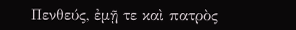Πενθεύς, ἐμῇ τε καὶ πατρὸς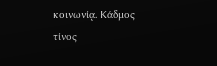κοινωνίᾳ. Κάδμος τίνος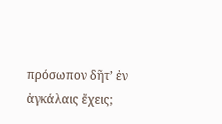πρόσωπον δῆτʼ ἐν ἀγκάλαις ἔχεις;